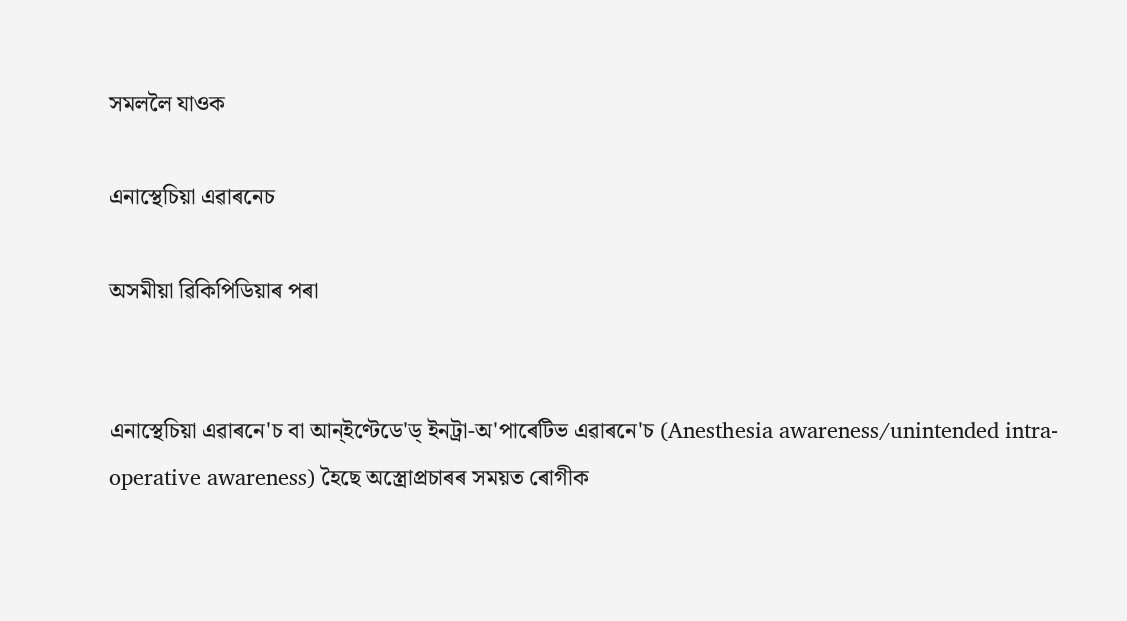সমললৈ যাওক

এনাস্থেচিয়া এৱাৰনেচ

অসমীয়া ৱিকিপিডিয়াৰ পৰা


এনাস্থেচিয়া এৱাৰনে'চ বা আন্‌ইণ্টেডে'ড্‌ ইনট্ৰা-অ'পাৰেটিভ এৱাৰনে'চ (Anesthesia awareness/unintended intra-operative awareness) হৈছে অস্ত্ৰোপ্ৰচাৰৰ সময়ত ৰোগীক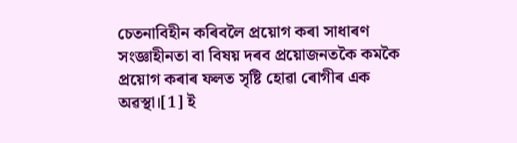চেতনাবিহীন কৰিবলৈ প্ৰয়োগ কৰা সাধাৰণ সংজ্ঞাহীনতা বা বিষয় দৰব প্ৰয়োজনতকৈ কমকৈ প্ৰয়োগ কৰাৰ ফলত সৃষ্টি হোৱা ৰোগীৰ এক অৱস্থা।[1] ই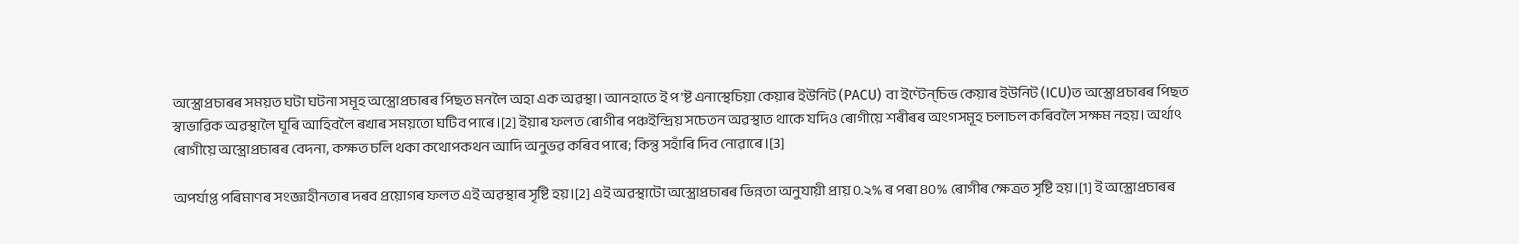অস্ত্ৰোপ্ৰচাৰৰ সময়ত ঘটা ঘটনা সমূহ অস্ত্ৰোপ্ৰচাৰৰ পিছত মনলৈ অহা এক অৱস্থা। আনহাতে ই প'ষ্ট এনাস্থেচিয়া কেয়াৰ ইউনিট (PACU) বা ইণ্টেন্‌চিভ কেয়াৰ ইউনিট (ICU)ত অস্ত্ৰোপ্ৰচাৰৰ পিছত স্বাভাৱিক অৱস্থালৈ ঘূৰি আহিবলৈ ৰখাৰ সময়তো ঘটিব পাৰে।[2] ইয়াৰ ফলত ৰোগীৰ পঞ্চইন্দ্ৰিয় সচেতন অৱস্থাত থাকে যদিও ৰোগীয়ে শৰীৰৰ অংগসমূহ চলাচল কৰিবলৈ সক্ষম নহয়। অৰ্থাৎ ৰোগীয়ে অস্ত্ৰোপ্ৰচাৰৰ বেদনা, কক্ষত চলি থকা কথোপকথন আদি অনুভৱ কৰিব পাৰে; কিন্তু সহাঁৰি দিব নোৱাৰে।[3]

অপৰ্যাপ্ত পৰিমাণৰ সংজ্ঞাহীনতাৰ দৰব প্ৰয়োগৰ ফলত এই অৱস্থাৰ সৃষ্টি হয়।[2] এই অৱস্থাটো অস্ত্ৰোপ্ৰচাৰৰ ভিন্নতা অনুযায়ী প্ৰায় ০.২% ৰ পৰা ৪০% ৰোগীৰ ক্ষেত্ৰত সৃষ্টি হয়।[1] ই অস্ত্ৰোপ্ৰচাৰৰ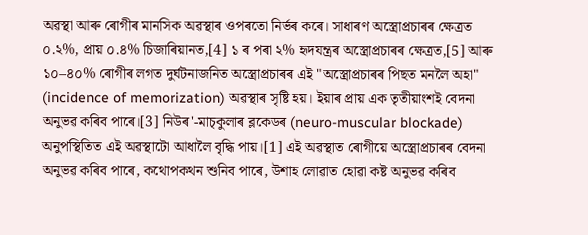অৱস্থা আৰু ৰোগীৰ মানসিক অৱস্থাৰ ওপৰতো নিৰ্ভৰ কৰে। সাধাৰণ অস্ত্ৰোপ্ৰচাৰৰ ক্ষেত্ৰত ০.২%, প্ৰায় ০.৪% চিজাৰিয়ানত,[4] ১ ৰ পৰা ২% হৃদযন্ত্ৰৰ অস্ত্ৰোপ্ৰচাৰৰ ক্ষেত্ৰত,[5] আৰু ১০–৪০% ৰোগীৰ লগত দুৰ্ঘটনাজনিত অস্ত্ৰোপ্ৰচাৰৰ এই "অস্ত্ৰোপ্ৰচাৰৰ পিছত মনলৈ অহা" (incidence of memorization) অৱস্থাৰ সৃষ্টি হয়। ইয়াৰ প্ৰায় এক তৃতীয়াংশই বেদনা অনুভৱ কৰিব পাৰে।[3] নিউৰ'-মাচ্‌কুলাৰ ব্লকেডৰ (neuro-muscular blockade) অনুপস্থিতিত এই অৱস্থাটো আধালৈ বৃদ্ধি পায়।[1] এই অৱস্থাত ৰোগীয়ে অস্ত্ৰোপ্ৰচাৰৰ বেদনা অনুভৱ কৰিব পাৰে, কথোপকথন শুনিব পাৰে, উশাহ লোৱাত হোৱা কষ্ট অনুভৱ কৰিব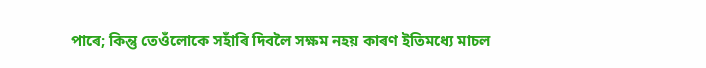পাৰে; কিন্তু তেওঁলোকে সহাঁৰি দিবলৈ সক্ষম নহয় কাৰণ ইতিমধ্যে মাচল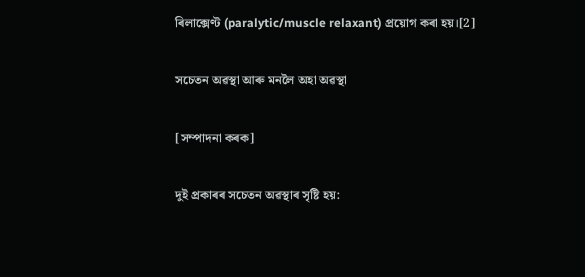ৰিলাক্সেণ্ট (paralytic/muscle relaxant) প্ৰয়োগ কৰা হয়।[2]

সচেতন অৱস্থা আৰু মনলৈ অহা অৱস্থা

[সম্পাদনা কৰক]

দুই প্ৰকাৰৰ সচেতন অৱস্থাৰ সৃষ্টি হয়: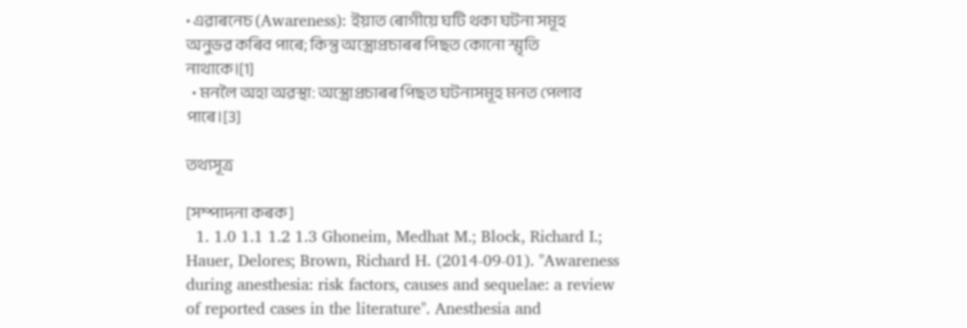• এৱাৰনেচ (Awareness): ইয়াত ৰোগীয়ে ঘটি থকা ঘটনা সমূহ অনুভৱ কৰিব পাৰে; কিন্তু অস্ত্ৰোপ্ৰচাৰৰ পিছত কোনো স্মৃতি নাথাকে।[1]
  • মনলৈ অহা অৱস্থা: অস্ত্ৰোপ্ৰচাৰৰ পিছত ঘটনাসমূহ মনত পেলাব পাৰে।[3]

তথ্যসূত্ৰ

[সম্পাদনা কৰক]
  1. 1.0 1.1 1.2 1.3 Ghoneim, Medhat M.; Block, Richard I.; Hauer, Delores; Brown, Richard H. (2014-09-01). "Awareness during anesthesia: risk factors, causes and sequelae: a review of reported cases in the literature". Anesthesia and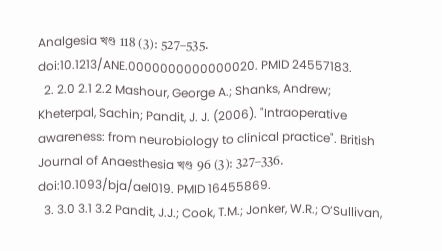Analgesia খণ্ড 118 (3): 527–535. doi:10.1213/ANE.0000000000000020. PMID 24557183.
  2. 2.0 2.1 2.2 Mashour, George A.; Shanks, Andrew; Kheterpal, Sachin; Pandit, J. J. (2006). "Intraoperative awareness: from neurobiology to clinical practice". British Journal of Anaesthesia খণ্ড 96 (3): 327–336. doi:10.1093/bja/ael019. PMID 16455869.
  3. 3.0 3.1 3.2 Pandit, J.J.; Cook, T.M.; Jonker, W.R.; O’Sullivan,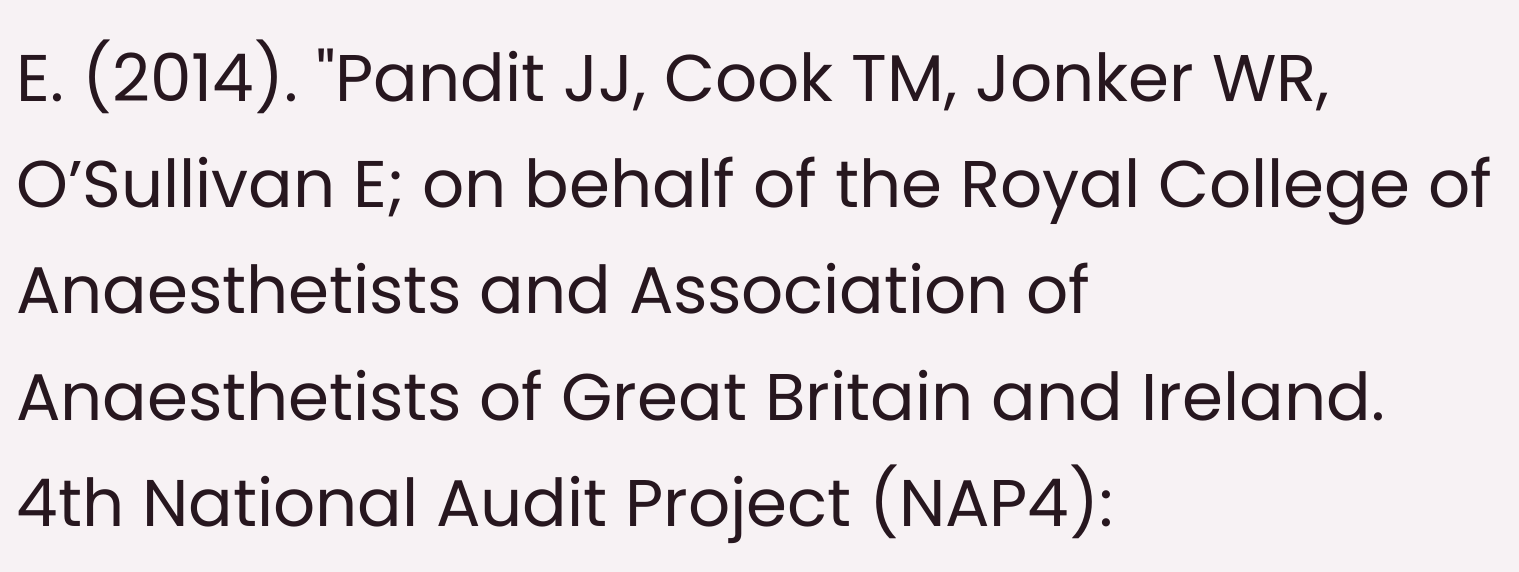E. (2014). "Pandit JJ, Cook TM, Jonker WR, O’Sullivan E; on behalf of the Royal College of Anaesthetists and Association of Anaesthetists of Great Britain and Ireland. 4th National Audit Project (NAP4):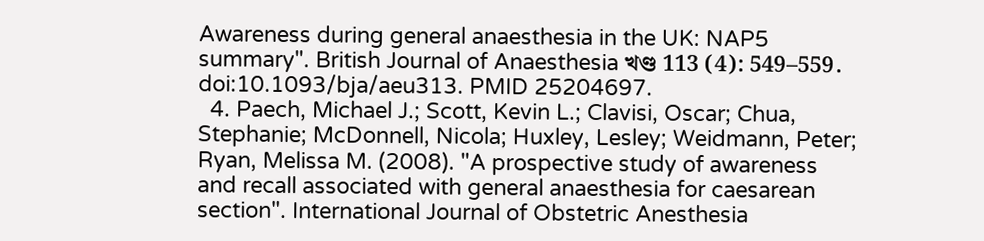Awareness during general anaesthesia in the UK: NAP5 summary". British Journal of Anaesthesia খণ্ড 113 (4): 549–559. doi:10.1093/bja/aeu313. PMID 25204697.
  4. Paech, Michael J.; Scott, Kevin L.; Clavisi, Oscar; Chua, Stephanie; McDonnell, Nicola; Huxley, Lesley; Weidmann, Peter; Ryan, Melissa M. (2008). "A prospective study of awareness and recall associated with general anaesthesia for caesarean section". International Journal of Obstetric Anesthesia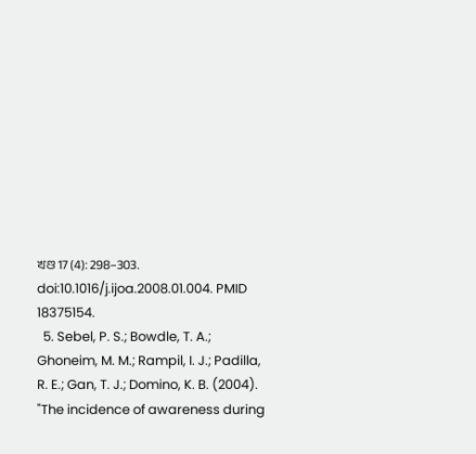খণ্ড 17 (4): 298–303. doi:10.1016/j.ijoa.2008.01.004. PMID 18375154.
  5. Sebel, P. S.; Bowdle, T. A.; Ghoneim, M. M.; Rampil, I. J.; Padilla, R. E.; Gan, T. J.; Domino, K. B. (2004). "The incidence of awareness during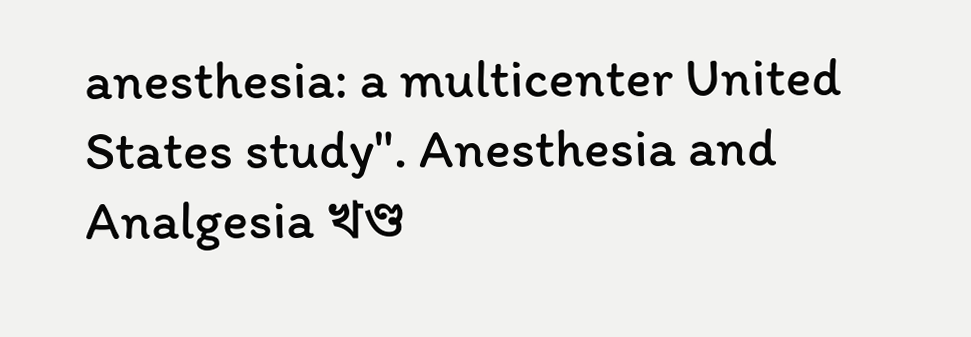anesthesia: a multicenter United States study". Anesthesia and Analgesia খণ্ড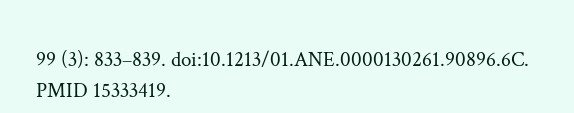99 (3): 833–839. doi:10.1213/01.ANE.0000130261.90896.6C. PMID 15333419.